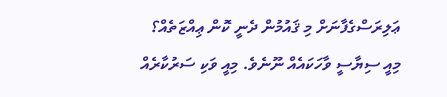ޢަލިރަސްގެފާނަށް މި ޤައުމުން ދެނީ ކޮން ޢިއްޒަތެއް؟
މިއީ ސިޔާސީ ވާހަކައެއް ނޫނެވެ. މިއީ ވަކި ސަރުކާރެއް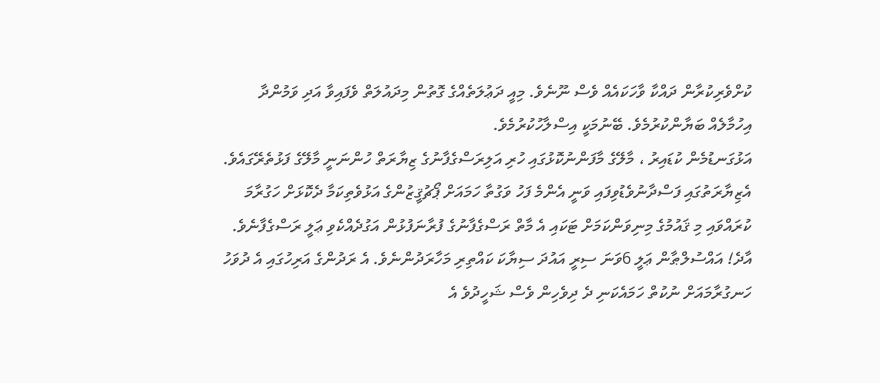ކުށްވެރިކުރާން ދައްކާ ވާހަކައެއް ވެސް ނޫނެވެ. މިއީ ދަޢުލަތެއްގެ ގޮތުން މިދައުލަތް ވެފައިވާ އަދި ވަމުންދާ އިހުމާލެއް ބަޔާންކުރުމެވެ. ބޭނުމަކީ އިސްލާހުކުރުމެވެ.
އަޅުގަނޑުމެން ކުޑައިރު ، މާލޭގެ މާފަންނުކޮޅުގައި ހުރި އަލިރަސްގެފާނުގެ ޒިޔާރަތް ހުންނަނީ މާލޭގެ ފަޅުތެރޭގައެވެ. އެޒިޔާރަތުގައި ފަސްދާނުވެޑުވިފައި ވަނީ އެންމެ ފަހު ވަގުތާ ހަމައަށް ޕޯޗުޤީޒުންގެ އަޅުވެތިކަމާ ދެކޮޅަށް ހަގުރާމަ ކުރައްވައި މި ޤައުމުގެ މިނިވަންކަމަށް ޓަކައި އެ މާތް ރަސްގެފާނުގެ ފުރާނަފުޅުން އަގުދެއްކެވި ޢަލީ ރަސްގެފާނެވެ. އާދެ! އައްސުލްޠާން ޢަލީ 6ވަނަ ސިރީ އައުދަ ސިޔާކަ ކައްތިރި މަހާރަދުންނެވެ. އެ ރަދުންގެ އަރިހުގައި އެ ދުވަހު ހަނގުރާމައަށް ނުކުތް ހަމައެކަނި ދެ ދިވެހިން ވެސް ޝަހީދުވެ އެ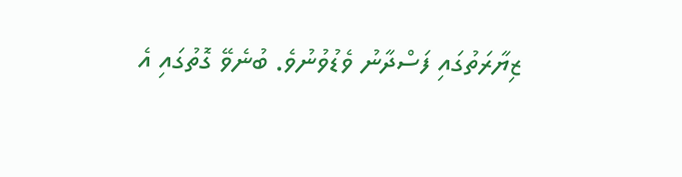ޒިޔާރަތުގައި ފަސްދާނު ވެޑުވުނުވެ. ބުނެވޭ ގޮތުގައި އެ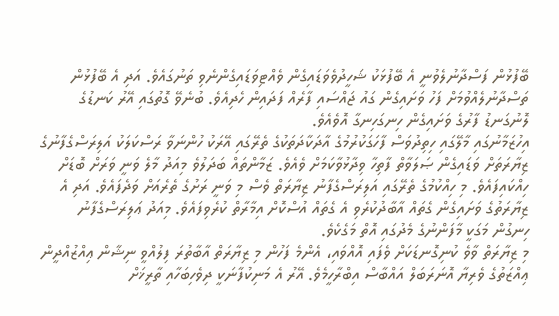ބޭފުޅުން ފަސްދާނުލެވުނީ އެ ބޭފުޅަކު ޝަހީދުވެވަޑައިގެން ވެއްޓިވަޑައިގެންނެވި ތަނުގައެވެ. އަދި އެ ބޭފުޅުން ތަސްދާނުލެއްވުމަށް ފަހު ވަށައިގެން ގައު ޖައްސައި ފާރެއް ފަދައިން ހެދިއެވެ. ބުނެވޭ ގޮތުގައި އޭރު ކަނޑުގެ ލޮނުގަނޑު ފާރުގެ ވަށައިގެން ހިނގަހިނގާ އޮވެއެވެ.
އިހުޒަމާނުގައި މާލޭގައި ހިތިދުވަސް ފާހަގަކުރުމުގެ އާދަކާދަތަކުގެ ތެރޭގައި އޭރަކު ހުންނަވާ ރަސްކަލަކު އަލިރަސްގެފާނުގެ ޒިޔާރަތަށް ވަޑައިގެން ޞަލަވާތް ފާތިހާ ވިދާޅުވާކަމަށް ވެއެވެ. ޒަމާންތައް ބަދަލުވެ މިއަދު މާލެ ވަނީ ވަރަށް ބޮޑަށް ހިއްކައިފައެވެ. މި ހިއްކުމުގެ ތެރޭގައި އަލިރަސްގެފާނު ޒިޔާރަތް ވެސް މި ވަނީ ރަށުގެ ތެރެއަށް ވަދެފައެވެ. އަދި އެ ޒިޔާރަތުގެ ވަށައިގެން ގެތައް އާބާދުކުރެވި އެ ގެތައް އުސްކޮށް އިމާރާތް ކުރެވިފައެވެ. މިއަދު ޢަލިރަސްގެފާނު ހިނގުން މަގަކީ މާފަންނުގެ މެދުގައި އޮތް މަގެކެވެ.
މި ޒިޔާރަތް ވާވެ ކުނިގޮނޑަކަށް ވެފައި އޮއްވައި، އެންމެ ފަހުން މި ޒިޔާރަތް އާބާތުރަ ފިލުއްވީ ނިޝާން ޢިއްޒުއްދީން ޢިއްޒަތުގެ ވެރިޔާ އޮނަރަބަލް އައްބާސް އިބްރާހީމެވެ. އޭރު އެ މަނިކުފާނަކީ ދިވެހިބަހާއި ތާރީޚަށް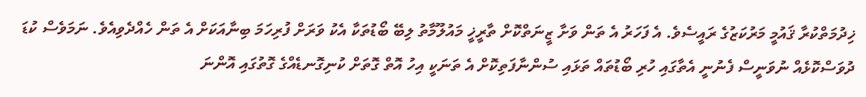ޚިދުމަތްކުރާ ޤައުމީ މަރުކަޒުގެ ރައީސެވެ. އެ ފަހަރު އެ ތަން ވަށާ ޒީނަތްކޮށް ތާރީޚީ މައުލޫމާތު ލިބޭ ބޯޑުތަކާ އެކު ވަރަށް ފުރިހަމަ ބިނާއަކަށް އެ ތަން ހެއްދެވިއެވެ. ނަމަވެސް ކުޑަ ދުވަސްކޮޅެއް ނުވަނީސް ފެނުނީ އެތާގައި ހުރި ބޯޑުތައް ތަޅައި ސުންނާފަތިކޮށް އެ ތަނަކީ އިހު އޮތް ގޮތަށް ކުނިގޮނޑެއްގެ ގޮތުގައި އޮންނަ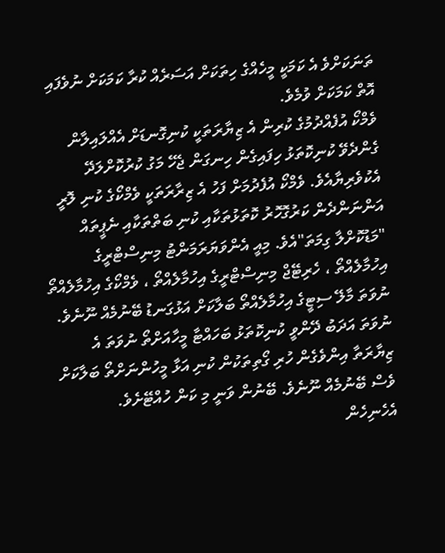ތަނަކަށްވެ އެ ކަމަކީ މީހެއްގެ ހިތަކަށް އަސަރެއް ކުރާ ކަމަކަށް ނުވެފައި އޮތް ކަމަކަށް ވުމެވެ.
ވެމްކޯ އުފެއްދުމުގެ ކުރިން އެ ޒިޔާރަތަކީ ކުނިގޮނޑަށް އެއްލައިލާން ގެންދެވޭ ކުނިކޮތަޅު ހިފައިގެން ހިނގަން ޖެހޭ މަގު ކުރުކޮށްލަދޭ އެކުވެރިޔާއެވެ. ވެމްކޯ އުފެދުމަށް ފަހު އެ ޒިރާރަތަކީ ވެމްކޯގެ ކުނި ލޮރީ އަންނަންދެން ކަރުގޮހޮރު ކޮތަޅުތަކާއި ކުނި ބަތްތަކާއި ނެޕީތައް "މަޑުކޮށްލާ ގިމަތަ"އެވެ. މިއީ އެންވަޔަރަމަންޓު މިނިސްޓްރީގެ އިހުމާލެއްތޯ ، ހެރިޓޭޖް މިނިސްޓްރީގެ އިހުމާލެއްތޯ ، ވެމްކޯގެ އިހުމާލެއްތޯ ނުވަތަ މާލޭ ސިޓީގެ އިހުމާލެއްތޯ ބަލާކަށް އަޅުގަނޑު ބޭނުމެއް ނޫނެވެ. ނުވަތަ އަދަބު ދޭންވީ ކުނިކޮތަޅު ބަހައްޓާ މީހާއަށްތޯ ނުވަތަ އެ ޒިޔާރަތާ އިންވެގެން ހުރި ގޯތިތަކުން ކުނި އަޅާ މީހުންނަށްތޯ ބަލާކަށް ވެސް ބޭނުމެއް ނޫނެވެ. ބޭނުން ވަނީ މި ކަން ހުއްޓޭށެވެ.
އެހެނިހެން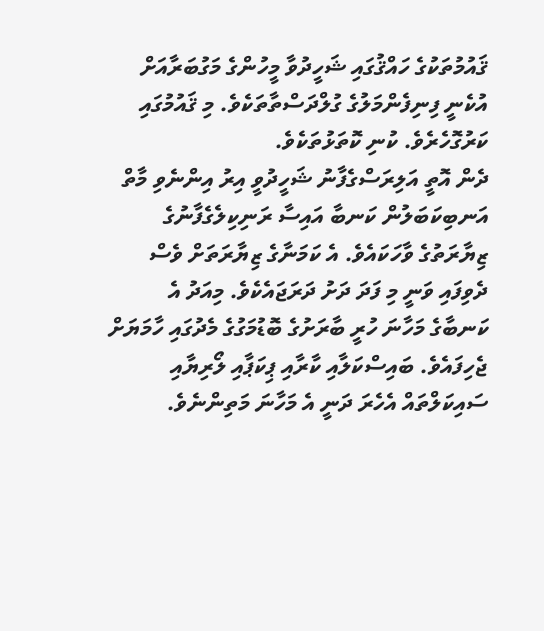ޤައުމުތަކުގެ ހައްޤުގައި ޝަހީދުވާ މީހުންގެ މަގުބަރާއަށް އުކެނީ ފިނިފެންމަލުގެ ގުލްދަސްތާތަކެވެ. މި ޤައުމުގައި ކަރުގޮހެރެވެ. ކުނި ކޮތަޅުތަކެވެ.
ދެން އޮތީ އަލިރަސްގެފާނު ޝަހީދުވީ އިރު އިންނެވި މާތް އަނބިކަބަލުން ކަނބާ އައިސާ ރަނިކިލެގެފާނުގެ ޒިޔާރަތުގެ ވާހަކައެވެ. އެ ކަމަނާގެ ޒިޔާރަތަށް ވެސް ދެވިފައި ވަނީ މި ފަދަ ދަށު ދަރަޖައެކެވެ. މިއަދު އެ ކަނބާގެ މަހާނަ ހުރީ ބާރަށުގެ ބޮޑުމަގުގެ މެދުގައި ހާމަޔަށް ޖެހިފައެވެ. ބައިސްކަލާއި ކާރާއި ޕިކަޕާއި ލޯރިޔާއި ސައިކަލްތައް އެހެރަ ދަނީ އެ މަހާނަ މަތިންނެވެ.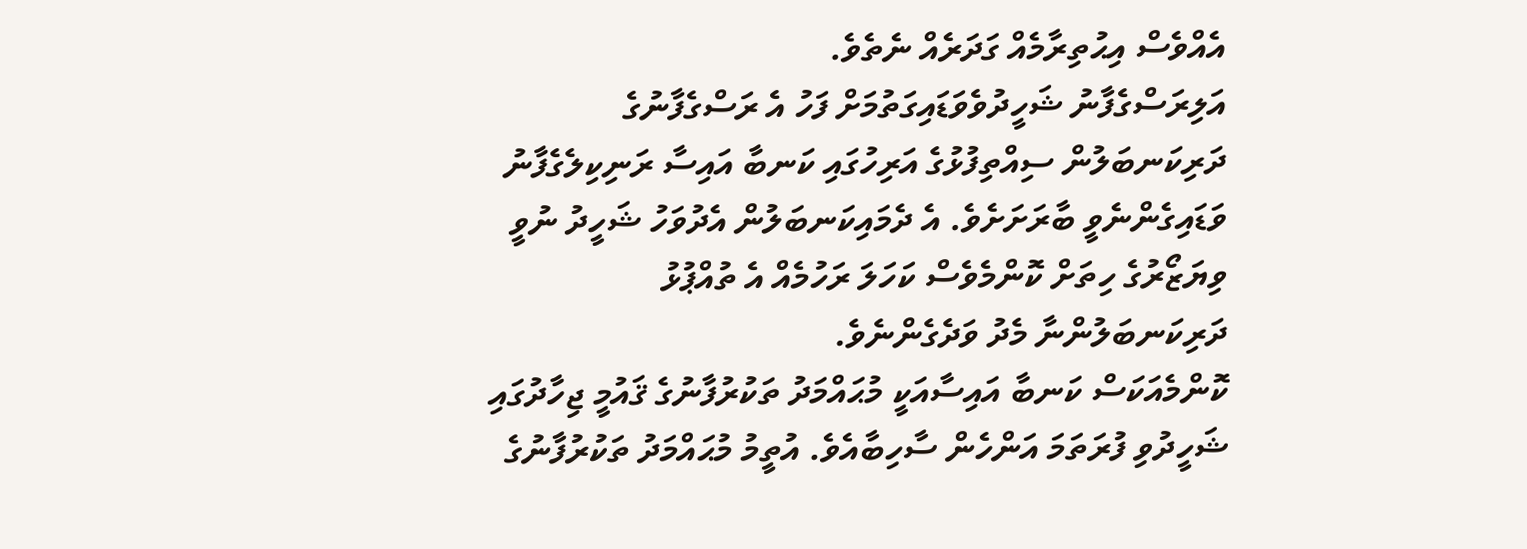އެއްވެސް އިޙުތިރާމެއް ގަދަރެއް ނެތެވެ.
އަލިރަސްގެފާނު ޝަހީދުވެވަޑައިގަތުމަށް ފަހު އެ ރަސްގެފާނުގެ ދަރިކަނބަލުން ސިއްތިފުޅުގެ އަރިހުގައި ކަނބާ އައިސާ ރަނިކިލެގެފާނު ވަޑައިގެންނެވީ ބާރަށަށެވެ. އެ ދެމައިކަނބަލުން އެދުވަހު ޝަހީދު ނުވީ ވިޔަޒޯރުގެ ހިތަށް ކޮންމެވެސް ކަހަލަ ރަހުމެއް އެ ތުއްޕުޅު ދަރިކަނބަލުންނާ މެދު ވަދެގެންނެވެ.
ކޮންމެއަކަސް ކަނބާ އައިސާއަކީ މުޙައްމަދު ތަކުރުފާނުގެ ޤައުމީ ޖިހާދުގައި ޝަހީދުވި ފުރަތަމަ އަންހެން ސާހިބާއެވެ. އުތީމު މުޙައްމަދު ތަކުރުފާނުގެ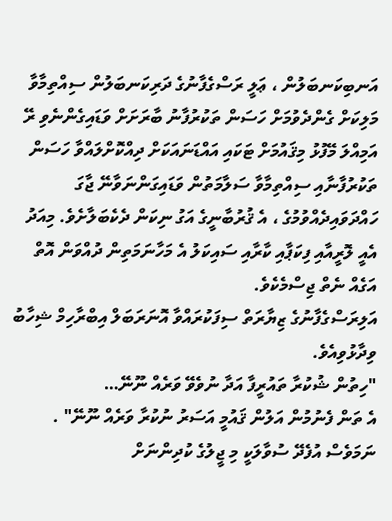އަނބިކަނބަލުން ، ޢަލީ ރަސްގެފާނުގެ ދަރިކަނބަލުން ސިއްތިމާވާ މަލިކަށް ގެންދެވުމަށް ހަސަން ތަކުރުފާނު ބާރަށަށް ވަޑައިގެންނެވި ރޭ އަމިއްލަ މޭފުޅު މިޤައުމަށް ޓަކައި އައްޑަނައަކަށް ދިއްކޮށްލައްވާ ހަސަން ތަކުރުފާނާއި ސިއްތިމާވާ ސަލާމަތުން ވަޑައިގަންނަވާނޭ ޖާގަ ހައްދަވައިދެއްވުމުގެ ، އެ ޤުރުބާނީގެ އަގު ނިކަން ދެކެބަލާށެވެ. މިއަދު އެއީ ލޮރީއާއި ފިކަޕާއި ކާރާއި ސައިކަލު އެ މަހާނަމަތިން ދުއްވަން އޮތް އަގެއް ނެތް ޖިސްމެކެވެ.
އަލިރަސްގެފާނުގެ ޒިޔާރަތް ސިފަކުރައްވާ އޮނަރަބަލް އިބްރާހިމް ޝިހާބު ވިދާޅުވިއެވެ.
"ހިތުން ޝުކުރާ ތައުރީފާ އަދާ ނުވެވޭ ވަރެއް ނޫނޭ…
އެ ތަން ފެނުމުން އަލުން ޤައުމީ އަސަރު ނުކުރާ ވަރެއް ނޫނޭ" .
ނަމަވެސް އުފެދޭ ސުވާލަކީ މި ޖީލުގެ ކުދިންނަށް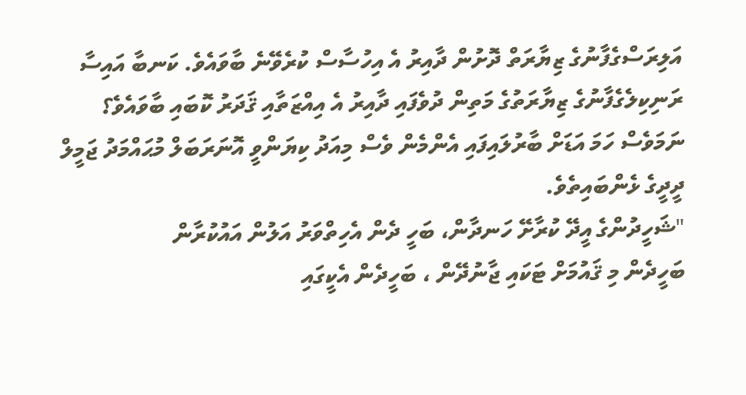އަލިރަސްގެފާނުގެ ޒިޔާރަތް ދޮށުން ދާއިރު އެ އިހުސާސް ކުރެވޭނެ ބާވައެވެ. ކަނބާ އައިސާ ރަނިކިލެގެފާނުގެ ޒިޔާރަތުގެ މަތިން ދުވެފައި ދާއިރު އެ އިއްޒަތާއި ޤަދަރު ކޮބައި ބާވައެވެ؟
ނަމަވެސް ހަމަ އަޑަށް ބާރުލައިފައި އެންމެން ވެސް މިއަދު ކިޔަންވީ އޮނަރަބަލް މުޙައްމަދު ޖަމީލް ދީދީގެ ޅެންބައިތެވެ.
"ޝަހީދުންގެ އީދޭ ކުރާށޭ ހަނދާން، ބަހީ ދެން އެހިތްވަރު އަލުން އައުކުރާން
ބަހީދެން މި ޤައުމަށް ޓަކައި ޖާނުދޭން ، ބަހީދެން އެކީގައި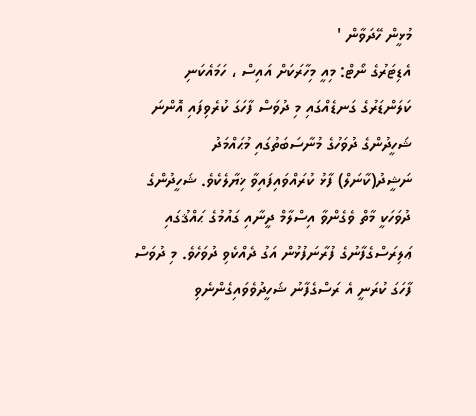މުޅީން ހޭދަވާން '
އެޑިޓަރުގެ ނޯޓް: މިއީ މިހާރަކަށް އައިސް ، ހަމައެކަނި ކަލަންޑަރުގެ ގަނޑެއްގައި މި ދުވަސް ފާހަގަ ކުރެވިފައި އޮންނަ ޝަހީދުންގެ ދުވަހުގެ މުނާސަބަތުގައި މުޙައްމަދު ނަޝީދު(ކާނަލް) ފާޅު ކުރައްވައިފައިވާ ޚިޔާލެކެވެ. ޝަހީދުންގެ ދުވަހަކީ މާތް ވެގެންވާ އިސްލާމް ދީނާއި ގައުމުގެ ޙައްޤުގައި ޢަލިރަސްގެފާނުގެ ފުރާނަފުޅުން އަގު ދެއްކެވި ދުވަހެވެ. މި ދުވަސް ފާހަގަ ކުރަނީ އެ ރަސްގެފާނު ޝަހީދުވެވައިގެންނެވި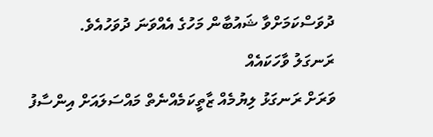ދުވަސްކަމަށްވާ ޝައުބާން މަހުގެ އެއްވަނަ ދުވަހުއެވެ.
ރަނގަލު ވާހަކައެއް
ވަރަށް ރަނގަޅު ލިޔުމެއް ޒާތީކަމެއްނެތް މައްސަލައަށް އިންސާފު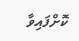ކޮށްފައިވާ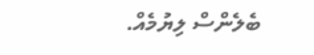ބެލެންސް ލިޔުމެއް.